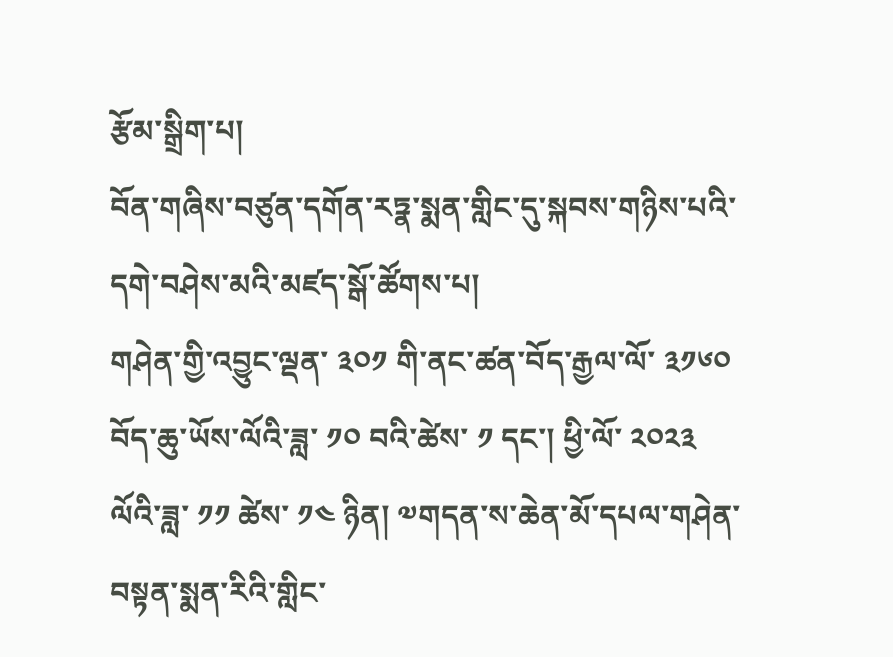རྩོམ་སྒྲིག་པ།
བོན་གཞིས་བཙུན་དགོན་རཏྣ་སྨན་གླིང་དུ་སྐབས་གཉིས་པའི་དགེ་བཤེས་མའི་མཛད་སྒོ་ཚོགས་པ།
གཤེན་གྱི་འབྱུང་ལྡན་ ༣༠༡ གི་ནང་ཚན་བོད་རྒྱལ་ལོ་ ༣༡༦༠ བོད་ཆུ་ཡོས་ལོའི་ཟླ་ ༡༠ བའི་ཚེས་ ༡ དང་། ཕྱི་ལོ་ ༢༠༢༣ ལོའི་ཟླ་ ༡༡ ཚེས་ ༡༤ ཉིན། ༧གདན་ས་ཆེན་མོ་དཔལ་གཤེན་བསྟན་སྨན་རིའི་གླིང་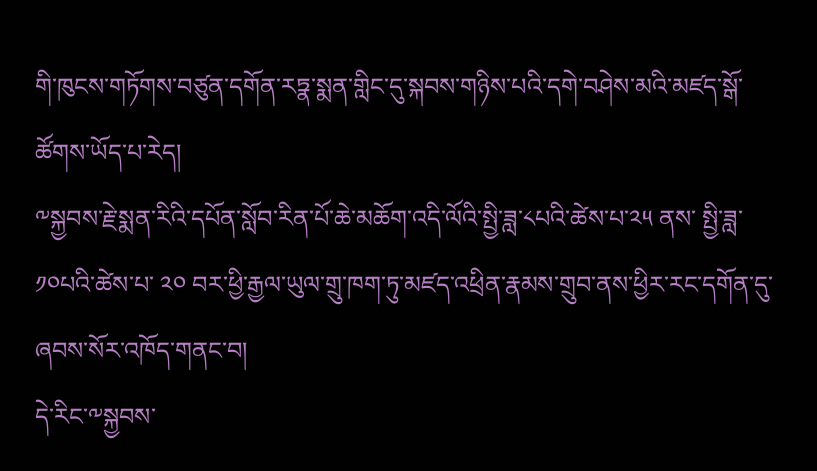གི་ཁུངས་གཏོགས་བཙུན་དགོན་རཏྣ་སྨན་གླིང་དུ་སྐབས་གཉིས་པའི་དགེ་བཤེས་མའི་མཛད་སྒོ་ཚོགས་ཡོད་པ་རེད།
༸སྐྱབས་རྗེ་སྨན་རིའི་དཔོན་སློབ་རིན་པོ་ཆེ་མཆོག་འདི་ལོའི་སྤྱི་ཟླ་༨པའི་ཚེས་པ་༢༥ ནས་ སྤྱི་ཟླ་ ༡༠པའི་ཚེས་པ་ ༢༠ བར་ཕྱི་རྒྱལ་ཡུལ་གྲུ་ཁག་ཏུ་མཛད་འཕྲིན་རྣམས་གྲུབ་ནས་ཕྱིར་རང་དགོན་དུ་ཞབས་སོར་འཁོད་གནང་བ།
དེ་རིང་༸སྐྱབས་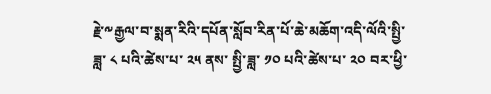རྗེ་༸རྒྱལ་བ་སྨན་རིའི་དཔོན་སློབ་རིན་པོ་ཆེ་མཆོག་འདི་ལོའི་སྤྱི་ཟླ་ ༨ པའི་ཚེས་པ་ ༢༥ ནས་ སྤྱི་ཟླ་ ༡༠ པའི་ཚེས་པ་ ༢༠ བར་ཕྱི་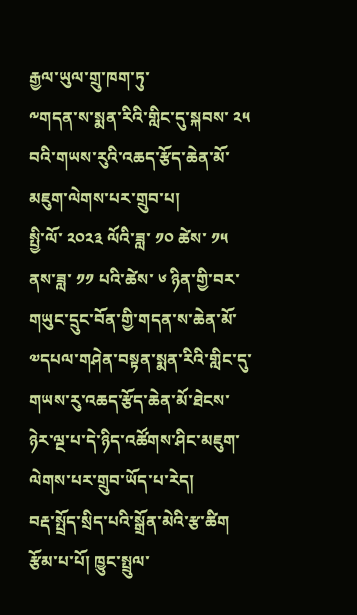རྒྱལ་ཡུལ་གྲུ་ཁག་ཏུ་
༸གདན་ས་སྨན་རིའི་གླིང་དུ་སྐབས་ ༢༥ བའི་གཡས་རུའི་འཆད་རྩོད་ཆེན་མོ་མཇུག་ལེགས་པར་གྲུབ་པ།
སྤྱི་ལོ་ ༢༠༢༣ ལོའི་ཟླ་ ༡༠ ཚེས་ ༡༥ ནས་ཟླ་ ༡༡ པའི་ཚེས་ ༦ ཉིན་གྱི་བར་གཡུང་དྲུང་བོན་གྱི་གདན་ས་ཆེན་མོ་༧དཔལ་གཤེན་བསྟན་སྨན་རིའི་གླིང་དུ་གཡས་རུ་འཆད་རྩོད་ཆེན་མོ་ཐེངས་ཉེར་ལྔ་པ་དེ་ཉིད་འཚོགས་ཤིང་མཇུག་ལེགས་པར་གྲུབ་ཡོད་པ་རེད།
བརྡ་སྤྲོད་སྲིད་པའི་སྒྲོན་མེའི་རྩ་ཚིག
རྩོམ་པ་པོ། ཁྱུང་སྤྲུལ་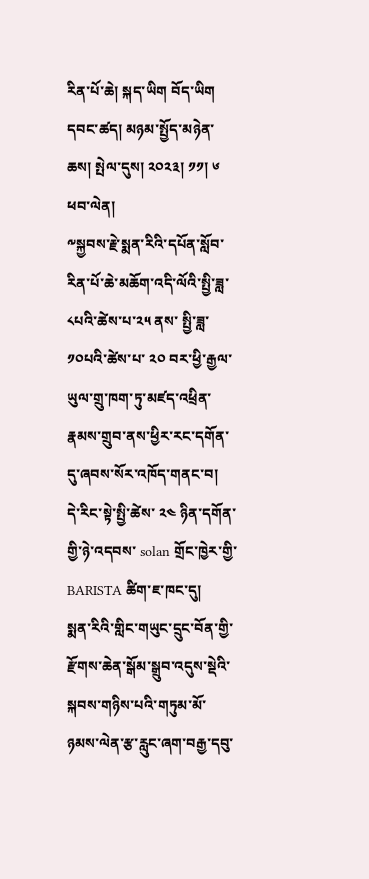རིན་པོ་ཆེ། སྐད་ཡིག བོད་ཡིག དབང་ཚད། མཉམ་སྤྱོད་མཉེན་ཆས། སྤེལ་དུས། ༢༠༢༣། ༡༡། ༦ ཕབ་ལེན།
༸སྐྱབས་རྗེ་སྨན་རིའི་དཔོན་སློབ་རིན་པོ་ཆེ་མཆོག་འདི་ལོའི་སྤྱི་ཟླ་༨པའི་ཚེས་པ་༢༥ ནས་ སྤྱི་ཟླ་ ༡༠པའི་ཚེས་པ་ ༢༠ བར་ཕྱི་རྒྱལ་ཡུལ་གྲུ་ཁག་ཏུ་མཛད་འཕྲིན་རྣམས་གྲུབ་ནས་ཕྱིར་རང་དགོན་དུ་ཞབས་སོར་འཁོད་གནང་བ།
དེ་རིང་སྟེ་སྤྱི་ཚེས་ ༢༤ ཉིན་དགོན་གྱི་ཉེ་འདབས་ solan གྲོང་ཁྱེར་གྱི་ BARISTA ཚིག་ཇ་ཁང་དུ།
སྨན་རིའི་གླིང་གཡུང་དྲུང་བོན་གྱི་རྫོགས་ཆེན་སྒོམ་སྒྲུབ་འདུས་སྡེའི་སྐབས་གཉིས་པའི་གཏུམ་མོ་ཉམས་ལེན་རྩ་རླུང་ཞག་བརྒྱ་དབུ་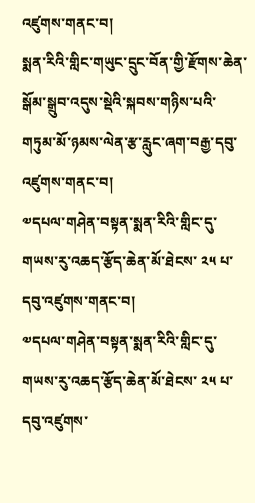འཛུགས་གནང་བ།
སྨན་རིའི་གླིང་གཡུང་དྲུང་བོན་གྱི་རྫོགས་ཆེན་སྒོམ་སྒྲུབ་འདུས་སྡེའི་སྐབས་གཉིས་པའི་གཏུམ་མོ་ཉམས་ལེན་རྩ་རླུང་ཞག་བརྒྱ་དབུ་འཛུགས་གནང་བ།
༧དཔལ་གཤེན་བསྟན་སྨན་རིའི་གླིང་དུ་གཡས་རུ་འཆད་རྩོད་ཆེན་མོ་ཐེངས་ ༢༥ པ་དབུ་འཛུགས་གནང་བ།
༧དཔལ་གཤེན་བསྟན་སྨན་རིའི་གླིང་དུ་གཡས་རུ་འཆད་རྩོད་ཆེན་མོ་ཐེངས་ ༢༥ པ་དབུ་འཛུགས་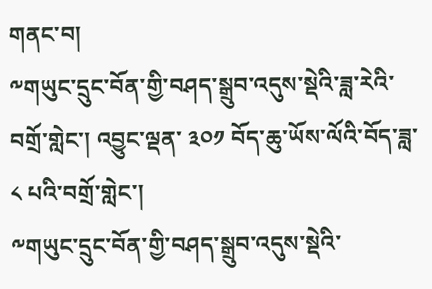གནང་བ།
༸གཡུང་དྲུང་བོན་གྱི་བཤད་སྒྲུབ་འདུས་སྡེའི་ཟླ་རེའི་བགྲོ་གླེང་། འབྱུང་ལྡན་ ༣༠༡ བོད་ཆུ་ཡོས་ལོའི་བོད་ཟླ་ ༨ པའི་བགྲོ་གླེང་།
༸གཡུང་དྲུང་བོན་གྱི་བཤད་སྒྲུབ་འདུས་སྡེའི་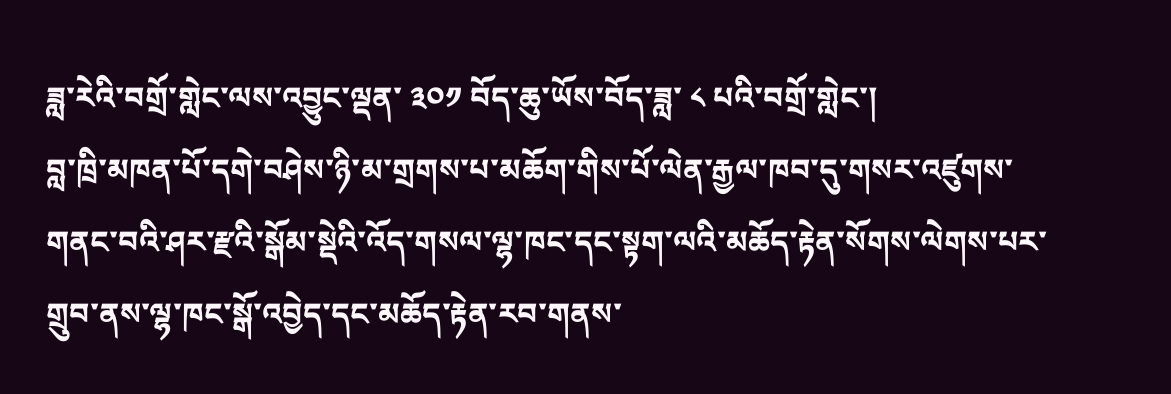ཟླ་རེའི་བགྲོ་གླེང་ལས་འབྱུང་ལྡན་ ༣༠༡ བོད་ཆུ་ཡོས་བོད་ཟླ་ ༨ པའི་བགྲོ་གླེང་།
བླ་ཁྲི་མཁན་པོ་དགེ་བཤེས་ཉི་མ་གྲགས་པ་མཆོག་གིས་པོ་ལེན་རྒྱལ་ཁབ་དུ་གསར་འཛུགས་གནང་བའི་ཤར་རྫའི་སྒོམ་སྡེའི་འོད་གསལ་ལྷ་ཁང་དང་སྟག་ལའི་མཆོད་རྟེན་སོགས་ལེགས་པར་གྲུབ་ནས་ལྷ་ཁང་སྒོ་འབྱེད་དང་མཆོད་རྟེན་རབ་གནས་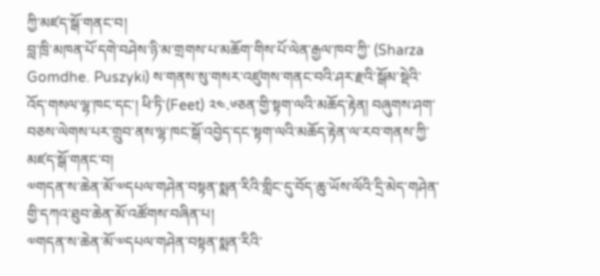ཀྱི་མཛད་སྒོ་གནང་བ།
བླ་ཁྲི་མཁན་པོ་དགེ་བཤེས་ཉི་མ་གྲགས་པ་མཆོག་གིས་པོ་ལེན་རྒྱལ་ཁབ་ཀྱི་ (Sharza Gomdhe. Puszyki) ས་གནས་སུ་གསར་འཛུགས་གནང་བའི་ཤར་རྫའི་སྒོམ་སྡེའི་འོད་གསལ་ལྷ་ཁང་དང་། ཕི་ཏི་(Feet) ༢༤.༦ཅན་གྱི་སྟག་ལའི་མཆོད་རྟེན། བཞུགས་ཤག་བཅས་ལེགས་པར་གྲུབ་ནས་ལྷ་ཁང་སྒོ་འབྱེད་དང་སྟག་ལའི་མཆོད་རྟེན་ལ་རབ་གནས་ཀྱི་མཛད་སྒོ་གནང་བ།
༧གདན་ས་ཆེན་མོ་༧དཔལ་གཤེན་བསྟན་སྨན་རིའི་གླིང་དུ་བོད་ཆུ་ཡོས་ལོའི་དྲི་མེད་གཤེན་གྱི་དཀའ་ཐུབ་ཆེན་མོ་འཚོགས་བཞིན་པ།
༧གདན་ས་ཆེན་མོ་༧དཔལ་གཤེན་བསྟན་སྨན་རིའི་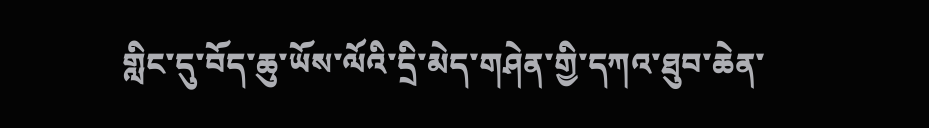གླིང་དུ་བོད་ཆུ་ཡོས་ལོའི་དྲི་མེད་གཤེན་གྱི་དཀའ་ཐུབ་ཆེན་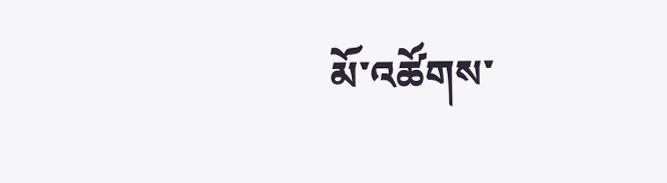མོ་འཚོགས་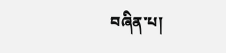བཞིན་པ།